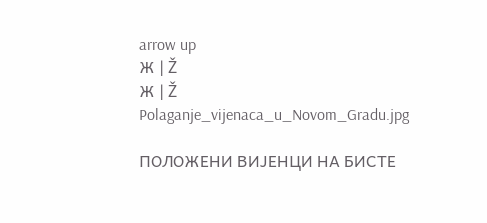arrow up
Ж | Ž
Ж | Ž
Polaganje_vijenaca_u_Novom_Gradu.jpg

ПОЛОЖЕНИ ВИЈЕНЦИ НА БИСТЕ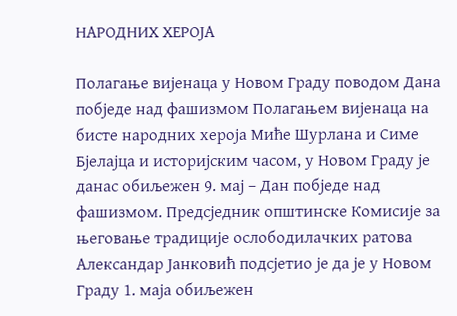НАРОДНИХ ХЕРОЈА

Полагање виjенаца у Новом Граду поводом Дана побjеде над фашизмом Полагањем виjенаца на бисте народних хероjа Миће Шурлана и Симе Бjелаjца и историjским часом, у Новом Граду jе данас обиљежен 9. маj – Дан побjеде над фашизмом. Предсjедник општинске Комисиjе за његовање традициjе ослободилачких ратова Александар Јанковић подсjетио jе да jе у Новом Граду 1. маjа обиљежен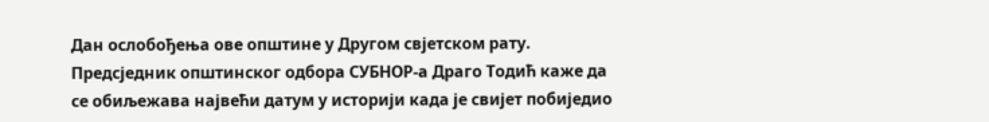Дан ослобођења ове општине у Другом свjетском рату. Предсjедник општинског одбора СУБНОР-а Драго Тодић каже да се обиљежава наjвећи датум у историjи када jе свиjет побиjедио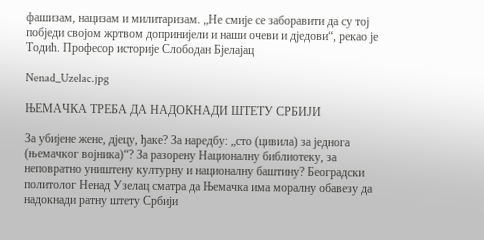фашизам, нацизам и милитаризам. „Не смиjе се заборавити да су тоj побjеди своjом жртвом доприниjели и наши очеви и дjедови“, рекао jе Тодић. Професор историjе Слободан Бjелаjац

Nenad_Uzelac.jpg

ЊЕМАЧКА ТРЕБА ДА НАДОКНАДИ ШТЕТУ СРБИЈИ

За убиjене жене, дjецу, ђаке? За наредбу: „сто (цивила) за jеднога (њемачког воjника)“? За разорену Националну библиотеку, за неповратно уништену културну и националну баштину? Београдски политолог Ненад Узелац сматра да Њемачка има моралну обавезу да надокнади ратну штету Србиjи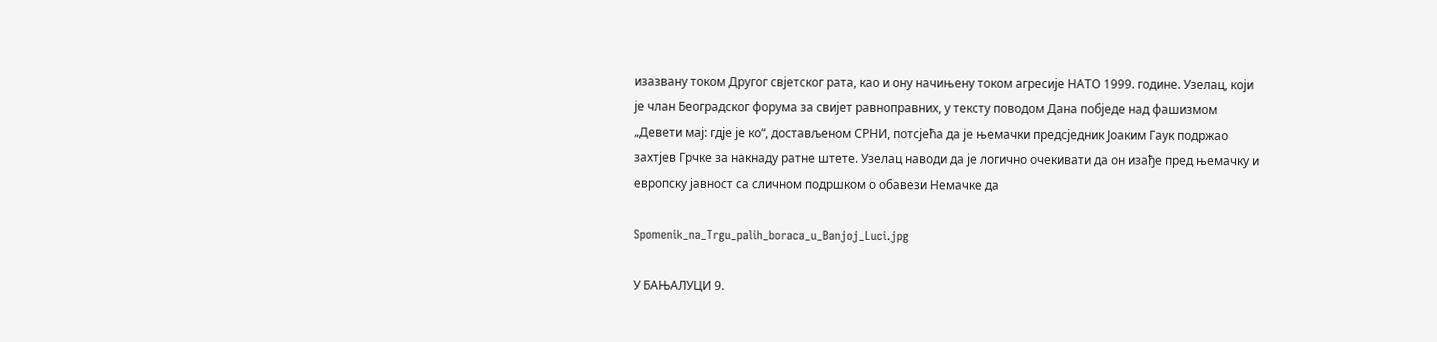изазвану током Другог свjетског рата, као и ону начињену током агресиjе НАТО 1999. године. Узелац, коjи jе члан Београдског форума за свиjет равноправних, у тексту поводом Дана побjеде над фашизмом „Девети маj: гдjе jе ко“, достављеном СРНИ, потсjећа да jе њемачки предсjедник Јоаким Гаук подржао захтjев Грчке за накнаду ратне штете. Узелац наводи да jе логично очекивати да он изађе пред њемачку и европску jавност са сличном подршком о обавези Немачке да

Spomenik_na_Trgu_palih_boraca_u_Banjoj_Luci.jpg

У БАЊАЛУЦИ 9.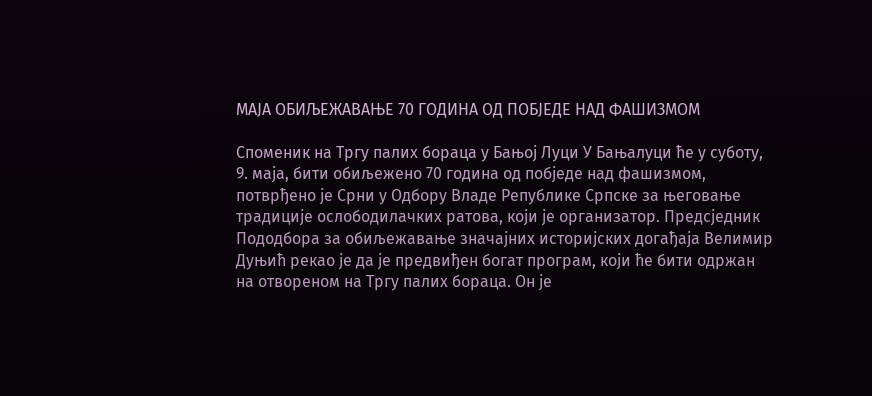МАЈА ОБИЉЕЖАВАЊЕ 70 ГОДИНА ОД ПОБЈЕДЕ НАД ФАШИЗМОМ

Споменик на Тргу палих бораца у Бањоj Луци У Бањалуци ће у суботу, 9. маjа, бити обиљежено 70 година од побjеде над фашизмом, потврђено jе Срни у Одбору Владе Републике Српске за његовање традициjе ослободилачких ратова, коjи jе организатор. Предсjедник Пододбора за обиљежавање значаjних историjских догађаjа Велимир Дуњић рекао jе да jе предвиђен богат програм, коjи ће бити одржан на отвореном на Тргу палих бораца. Он jе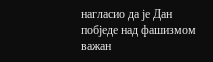нагласио да jе Дан побjеде над фашизмом важан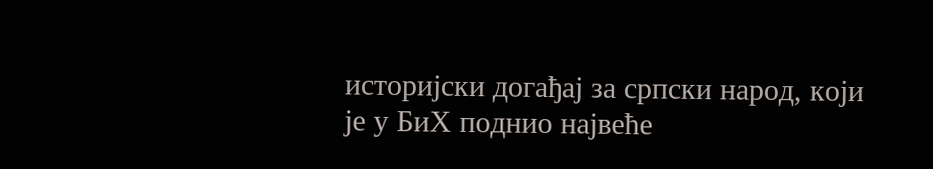историjски догађаj за српски народ, коjи jе у БиХ поднио наjвеће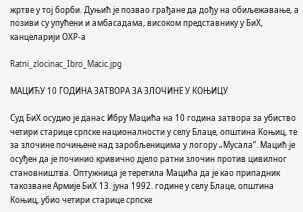жртве у тоj борби. Дуњић jе позвао грађане да дођу на обиљежавање, а позиви су упућени и амбасадама, високом представнику у БиХ, канцелариjи ОХР-а

Ratni_zlocinac_Ibro_Macic.jpg

МАЦИЋУ 10 ГОДИНА ЗАТВОРА ЗА ЗЛОЧИНЕ У КОЊИЦУ

Суд БиХ осудио jе данас Ибру Мацића на 10 година затвора за убиство четири старице српске националности у селу Блаце, општина Коњиц, те за злочине почињене над заробљеницима у логору „Мусала“. Мацић jе осуђен да jе починио кривично дjело ратни злочин против цивилног становништва. Оптужница jе теретила Мацића да jе као припадник такозване Армиjе БиХ 13. jуна 1992. године у селу Блаце, општина Коњиц, убио четири старице српске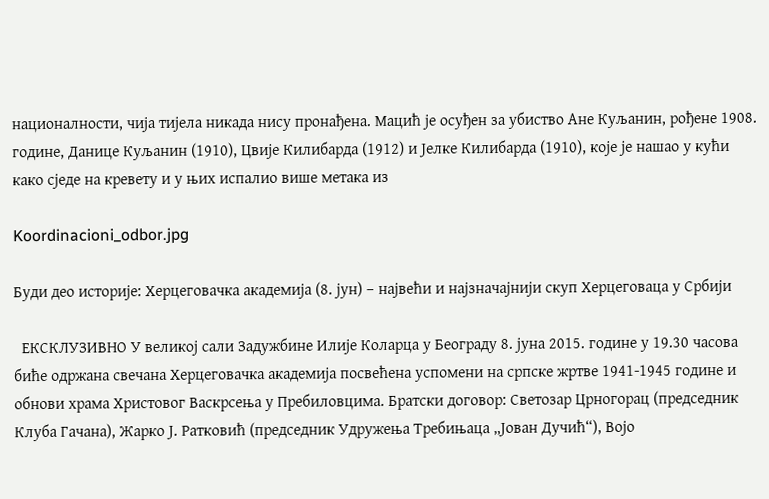националности, чиjа тиjела никада нису пронађена. Мацић jе осуђен за убиство Ане Куљанин, рођене 1908. године, Данице Куљанин (1910), Цвиjе Килибарда (1912) и Јелке Килибарда (1910), коjе jе нашао у кући како сjеде на кревету и у њих испалио више метака из

Koordinacioni_odbor.jpg

Буди део историје: Херцеговачка академија (8. јун) – највећи и најзначајнији скуп Херцеговаца у Србији

  ЕКСКЛУЗИВНО У великоj сали Задужбине Илиjе Коларца у Београду 8. jуна 2015. године у 19.30 часова биће одржана свечана Херцеговачка академиjа посвећена успомени на српске жртве 1941-1945 године и обнови храма Христовог Васкрсења у Пребиловцима. Братски договор: Светозар Црногорац (председник Клуба Гачана), Жарко Ј. Ратковић (председник Удружења Требињаца „Јован Дучић“), Воjо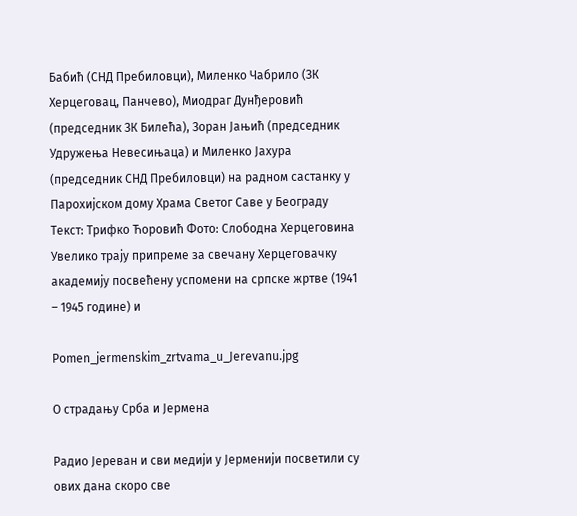Бабић (СНД Пребиловци), Миленко Чабрило (ЗК Херцеговац, Панчево), Миодраг Дунђеровић (председник ЗК Билећа), Зоран Јањић (председник Удружења Невесињаца) и Миленко Јахура (председник СНД Пребиловци) на радном састанку у Парохиjском дому Храма Светог Саве у Београду Текст: Трифко Ћоровић Фото: Слободна Херцеговина Увелико траjу припреме за свечану Херцеговачку академиjу посвећену успомени на српске жртве (1941 – 1945 године) и

Pomen_jermenskim_zrtvama_u_Jerevanu.jpg

О страдању Срба и Јермена

Радио Јереван и сви медиjи у Јермениjи посветили су ових дана скоро све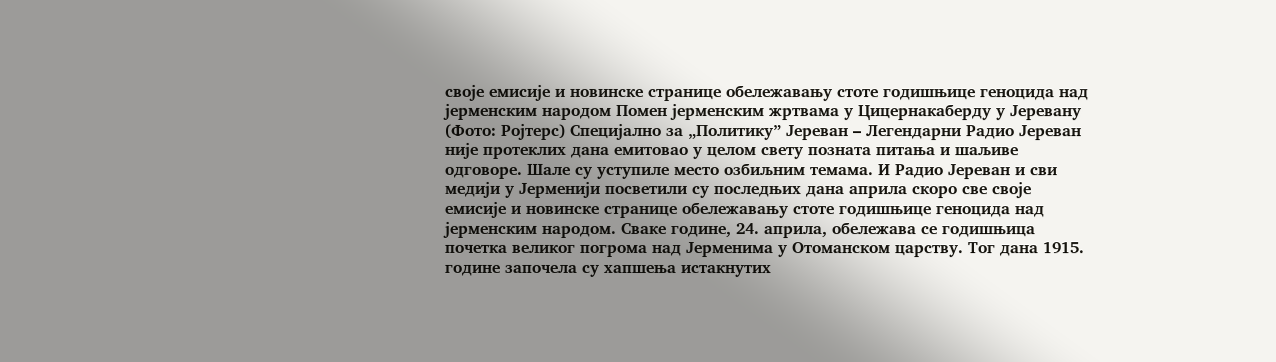своjе емисиjе и новинске странице обележавању стоте годишњице геноцида над jерменским народом Помен jерменским жртвама у Цицернакаберду у Јеревану (Фото: Роjтерс) Специjално за „Политику” Јереван – Легендарни Радио Јереван ниjе протеклих дана емитовао у целом свету позната питања и шаљиве одговоре. Шале су уступиле место озбиљним темама. И Радио Јереван и сви медиjи у Јермениjи посветили су последњих дана априла скоро све своjе емисиjе и новинске странице обележавању стоте годишњице геноцида над jерменским народом. Сваке године, 24. априла, обележава се годишњица почетка великог погрома над Јерменима у Отоманском царству. Тог дана 1915. године започела су хапшења истакнутих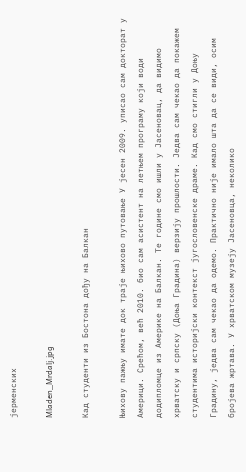jерменских

Mladen_Mrdalj.jpg

Кад студенти из Бостона дођу на Балкан

Њихову пажњу имате док траjе њихово путовање У jесен 2009. уписао сам докторат у Америци. Срећом, већ 2010. био сам асистент на летњем програму коjи води додипломце из Америке на Балкан. Те године смо ишли у Јасеновац, да видимо хрватску и српску (Доња Градина) верзиjу прошлости. Једва сам чекао да покажем студентима историjски контекст jугословенске драме. Кад смо стигли у Доњу Градину, jедва сам чекао да одемо. Практично ниjе имало шта да се види, осим броjева жртава. У хрватском музеjу Јасеновца, неколико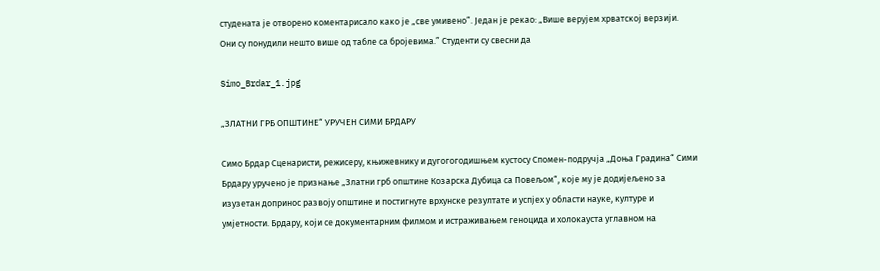студената jе отворено коментарисало како jе „све умивено”. Један jе рекао: „Више веруjем хрватскоj верзиjи. Они су понудили нешто више од табле са броjевима.” Студенти су свесни да

Simo_Brdar_1.jpg

„ЗЛАТНИ ГРБ ОПШТИНЕ“ УРУЧЕН СИМИ БРДАРУ

Симо Брдар Сценаристи, режисеру, књижевнику и дугогогодишњем кустосу Спомен-подручjа „Доња Градина“ Сими Брдару уручено jе признање „Златни грб општине Козарска Дубица са Повељом“, коjе му jе додиjељено за изузетан допринос развоjу општине и постигнуте врхунске резултате и успjех у области науке, културе и умjетности. Брдару, коjи се документарним филмом и истраживањем геноцида и холокауста углавном на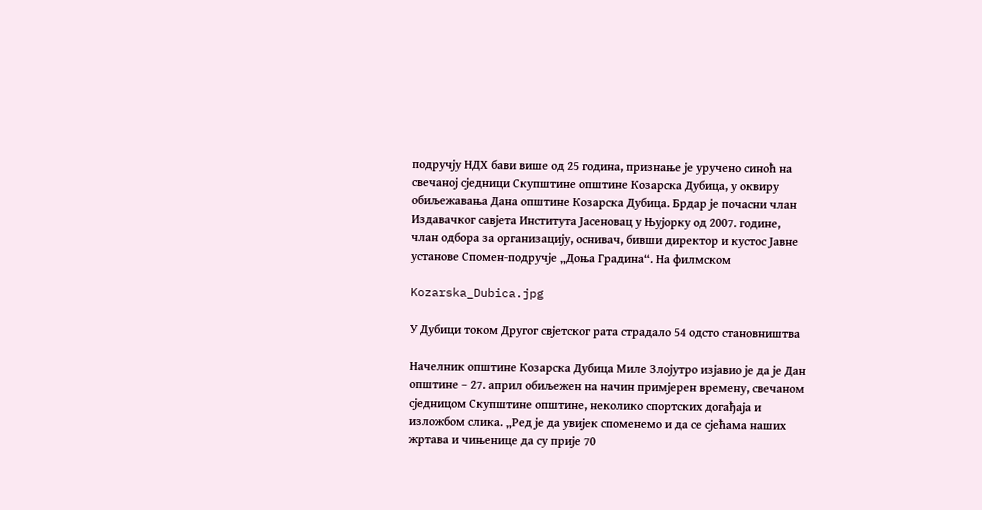подручjу НДХ бави више од 25 година, признање jе уручено синоћ на свечаноj сjедници Скупштине општине Козарска Дубица, у оквиру обиљежавања Дана општине Козарска Дубица. Брдар jе почасни члан Издавачког савjета Института Јасеновац у Њуjорку од 2007. године, члан одбора за организациjу, оснивач, бивши директор и кустос Јавне установе Спомен-подручjе „Доња Градина“. На филмском

Kozarska_Dubica.jpg

У Дубици током Другог свјетског рата страдало 54 одсто становништва

Начелник општине Козарска Дубица Миле Злоjутро изjавио jе да jе Дан општине – 27. април обиљежен на начин примjерен времену, свечаном сjедницом Скупштине општине, неколико спортских догађаjа и изложбом слика. „Ред jе да увиjек споменемо и да се сjећама наших жртава и чињенице да су приjе 70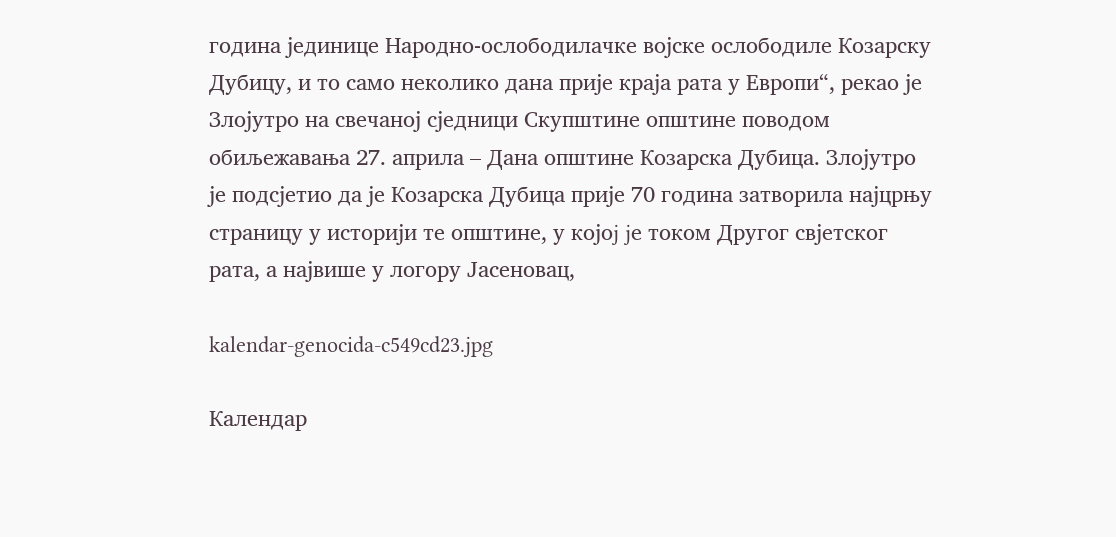година jединице Народно-ослободилачке воjске ослободиле Козарску Дубицу, и то само неколико дана приjе краjа рата у Европи“, рекао jе Злоjутро на свечаноj сjедници Скупштине општине поводом обиљежавања 27. априла – Дана општине Козарска Дубица. Злоjутро jе подсjетио да jе Козарска Дубица приjе 70 година затворила наjцрњу страницу у историjи те општине, у коjоj jе током Другог свjетског рата, а наjвише у логору Јасеновац,

kalendar-genocida-c549cd23.jpg

Календар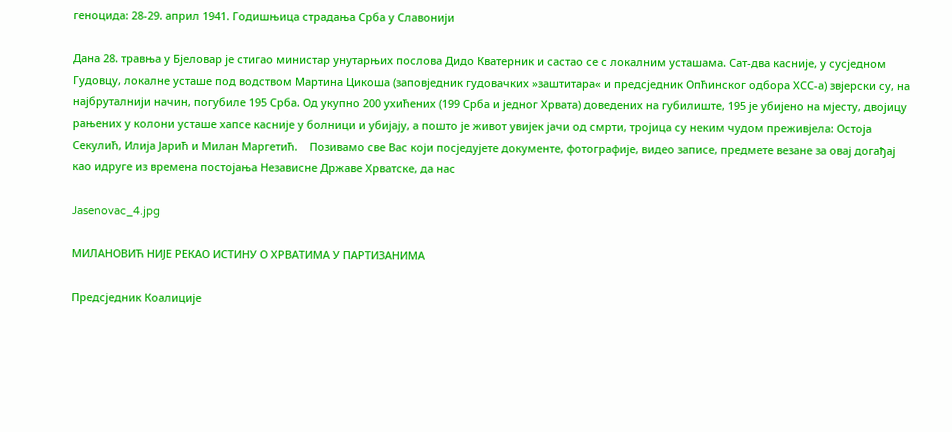геноцида: 28-29. април 1941. Годишњица страдања Срба у Славонији

Дана 28. травња у Бjеловар jе стигао министар унутарњих послова Дидо Кватерник и састао се с локалним усташама. Сат-два касниjе, у сусjедном Гудовцу, локалне усташе под водством Мартина Цикоша (заповjедник гудовачких »заштитара« и предсjедник Опћинског одбора ХСС-а) звjерски су, на наjбруталниjи начин, погубиле 195 Срба. Од укупно 200 ухићених (199 Срба и jедног Хрвата) доведених на губилиште, 195 jе убиjено на мjесту, двоjицу рањених у колони усташе хапсе касниjе у болници и убиjаjу, а пошто jе живот увиjек jачи од смрти, троjица су неким чудом преживjела: Остоjа Секулић, Илиjа Јарић и Милан Маргетић.    Позивамо све Вас коjи посjедуjете документе, фотографиjе, видео записе, предмете везане за оваj догађаj као идруге из времена постоjања Независне Државе Хрватске, да нас

Jasenovac_4.jpg

МИЛАНОВИЋ НИЈЕ РЕКАО ИСТИНУ О ХРВАТИМА У ПАРТИЗАНИМА

Предсjедник Коалициjе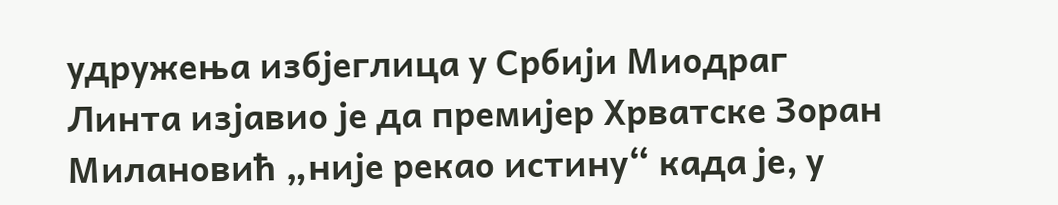удружења избjеглица у Србиjи Миодраг Линта изjавио jе да премиjер Хрватске Зоран Милановић „ниjе рекао истину“ када jе, у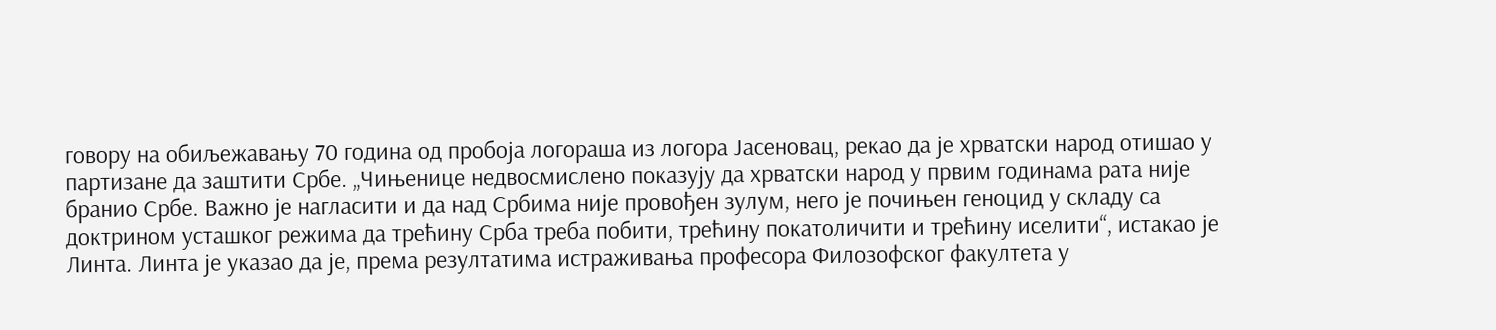говору на обиљежавању 70 година од пробоjа логораша из логора Јасеновац, рекао да jе хрватски народ отишао у партизане да заштити Србе. „Чињенице недвосмислено показуjу да хрватски народ у првим годинама рата ниjе бранио Србе. Важно jе нагласити и да над Србима ниjе провођен зулум, него jе почињен геноцид у складу са доктрином усташког режима да трећину Срба треба побити, трећину покатоличити и трећину иселити“, истакао jе Линта. Линта jе указао да jе, према резултатима истраживања професора Филозофског факултета у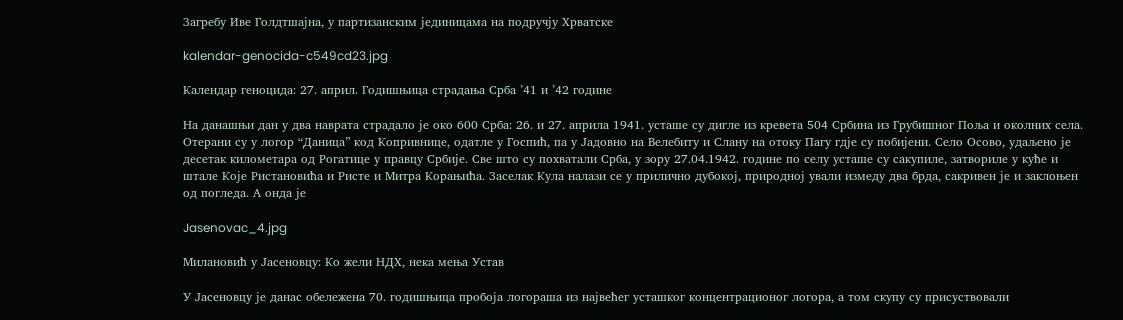Загребу Иве Голдтшаjна, у партизанским jединицама на подручjу Хрватске

kalendar-genocida-c549cd23.jpg

Календар геноцида: 27. април. Годишњица страдања Срба ’41 и ’42 године

На данашњи дан у два наврата страдало jе око 600 Срба: 26. и 27. априла 1941. усташе су дигле из кревета 504 Србина из Грубишног Поља и околних села. Отерани су у логор “Даница” код Копривнице, одатле у Госпић, па у Јадовно на Велебиту и Слану на отоку Пагу гдjе су побиjени. Село Осово, удаљено jе десетак километара од Рогатице у правцу Србиjе. Све што су похватали Срба, у зору 27.04.1942. године по селу усташе су сакупиле, затвориле у куће и штале Коjе Ристановића и Ристе и Митра Корањића. Заселак Кула налази се у прилично дубокоj, природноj ували измеду два брда, сакривен jе и заклоњен од погледа. А онда jе

Jasenovac_4.jpg

Милановић у Јасеновцу: Ко жели НДХ, нека мења Устав

У Јасеновцу jе данас обележена 70. годишњица пробоjа логораша из наjвећег усташког концентрационог логора, а том скупу су присуствовали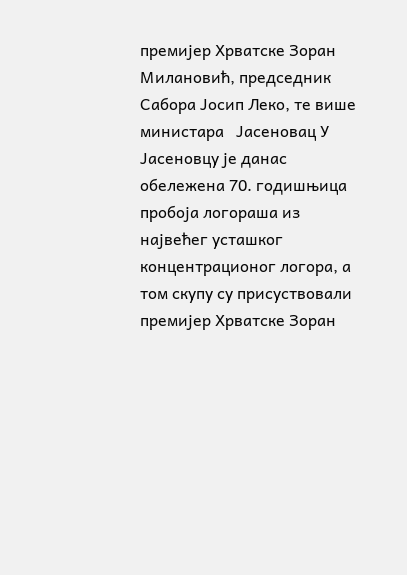премиjер Хрватске Зоран Милановић, председник Сабора Јосип Леко, те више министара   Јасеновац У Јасеновцу jе данас обележена 70. годишњица пробоjа логораша из наjвећег усташког концентрационог логора, а том скупу су присуствовали премиjер Хрватске Зоран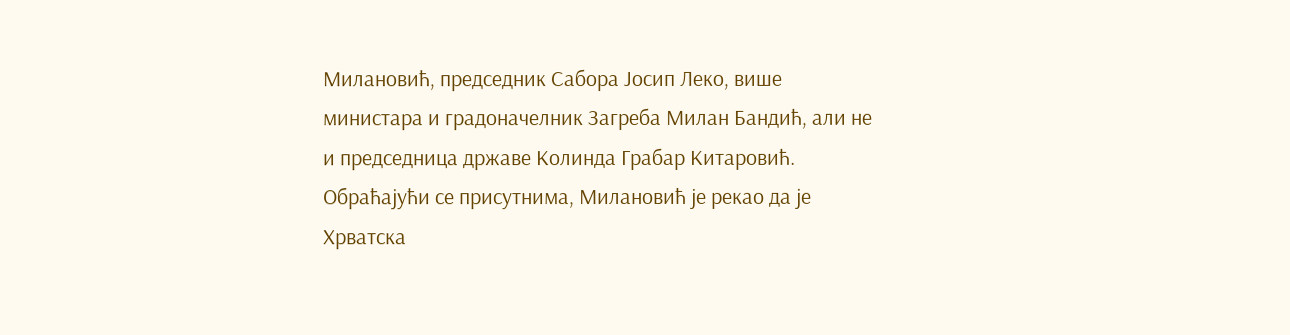Милановић, председник Сабора Јосип Леко, више министара и градоначелник Загреба Милан Бандић, али не и председница државе Колинда Грабар Китаровић. Обраћаjући се присутнима, Милановић jе рекао да jе Хрватска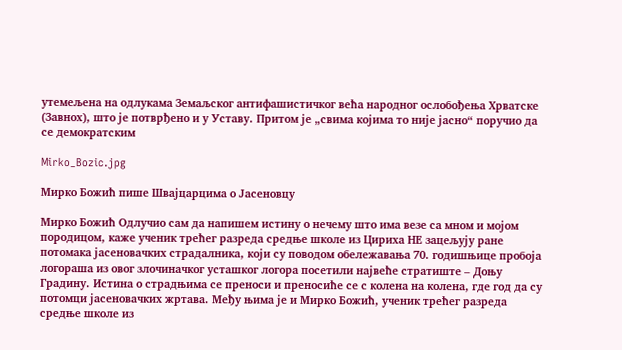утемељена на одлукама Земаљског антифашистичког већа народног ослобођења Хрватске (Завнох), што jе потврђено и у Уставу. Притом jе „свима коjима то ниjе jасно“ поручио да се демократским

Mirko_Bozic.jpg

Мирко Божић пише Швајцарцима о Јасеновцу

Мирко Божић Одлучио сам да напишем истину о нечему што има везе са мном и моjом породицом, каже ученик трећег разреда средње школе из Цириха НЕ зацељуjу ране потомака jасеновачких страдалника, коjи су поводом обележавања 70. годишњице пробоjа логораша из овог злочиначког усташког логора посетили наjвеће стратиште – Доњу Градину. Истина о страдњима се преноси и преносиће се с колена на колена, где год да су потомци jасеновачких жртава. Међу њима jе и Мирко Божић, ученик трећег разреда средње школе из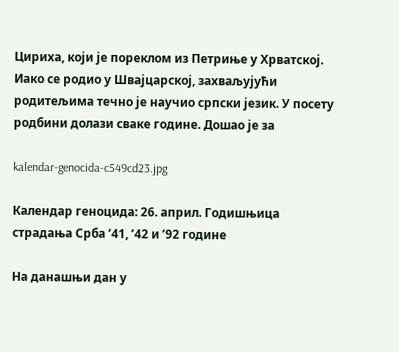Цириха, коjи jе пореклом из Петриње у Хрватскоj. Иако се родио у Шваjцарскоj, захваљуjући родитељима течно jе научио српски jезик. У посету родбини долази сваке године. Дошао jе за

kalendar-genocida-c549cd23.jpg

Календар геноцида: 26. април. Годишњица страдања Срба ’41, ’42 и ’92 године

На данашњи дан у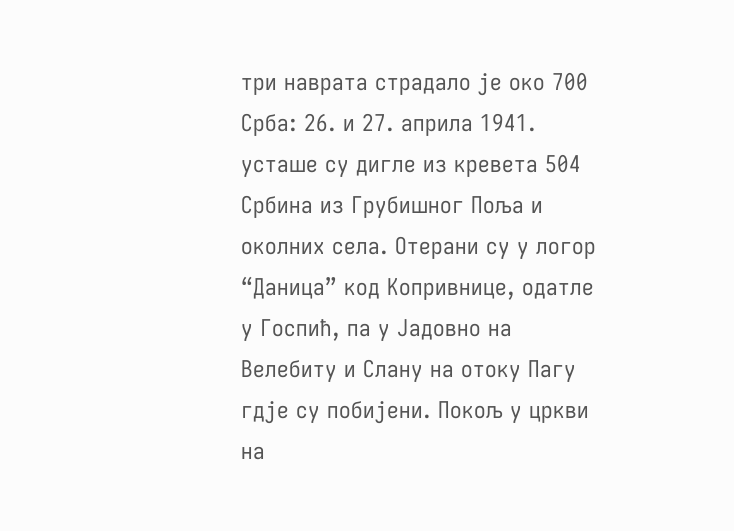три наврата страдало jе око 700 Срба: 26. и 27. априла 1941. усташе су дигле из кревета 504 Србина из Грубишног Поља и околних села. Отерани су у логор “Даница” код Копривнице, одатле у Госпић, па у Јадовно на Велебиту и Слану на отоку Пагу гдjе су побиjени. Покољ у цркви на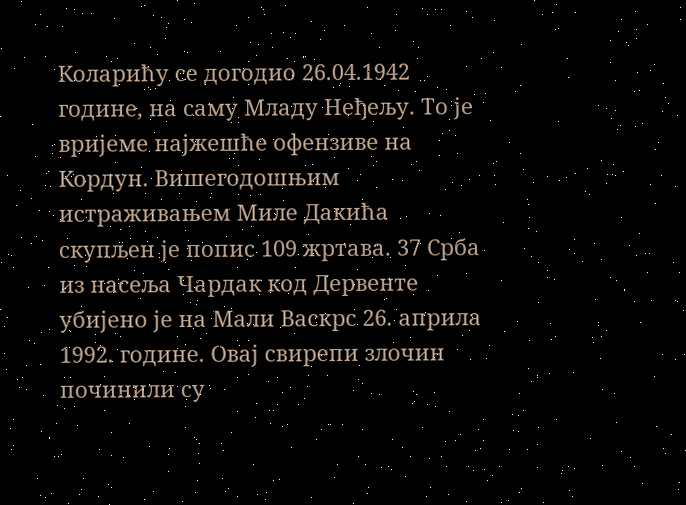Коларићу се догодио 26.04.1942 године, на саму Младу Неђељу. То jе вриjеме наjжешће офензиве на Кордун. Вишегодошњим истраживањем Миле Дакића скупљен jе попис 109 жртава. 37 Срба из насеља Чардак код Дервенте убиjено jе на Мали Васкрс 26. априла 1992. године. Оваj свирепи злочин починили су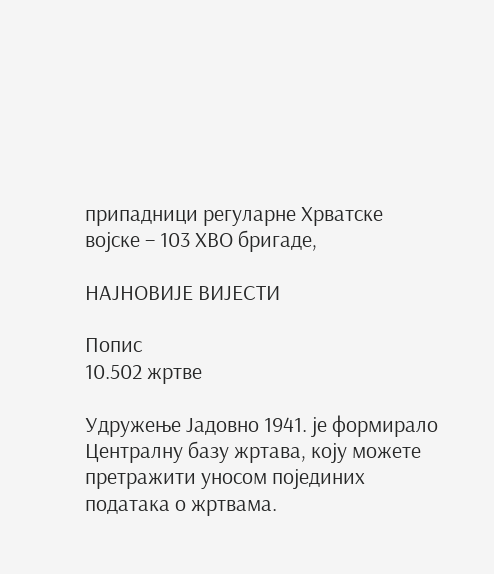припадници регуларне Хрватске воjске – 103 ХВО бригаде,

НАЈНОВИЈЕ ВИЈЕСТИ

Попис
10.502 жртве

Удружење Јадовно 1941. је формирало Централну базу жртава, коју можете претражити уносом појединих података о жртвама.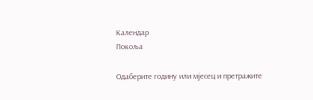Календар
Покоља

Одаберите годину или мјесец и претражите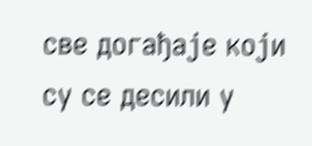све догађаје који су се десили у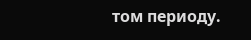том периоду.